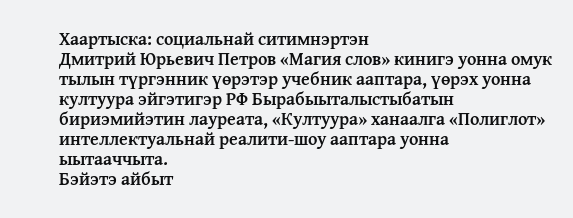Хаартыска: социальнай ситимнэртэн
Дмитрий Юрьевич Петров «Магия слов» кинигэ уонна омук тылын түргэнник үөрэтэр учебник ааптара, үөрэх уонна култуура эйгэтигэр РФ Бырабыыталыстыбатын бириэмийэтин лауреата, «Култуура» ханаалга «Полиглот» интеллектуальнай реалити-шоу ааптара уонна ыытааччыта.
Бэйэтэ айбыт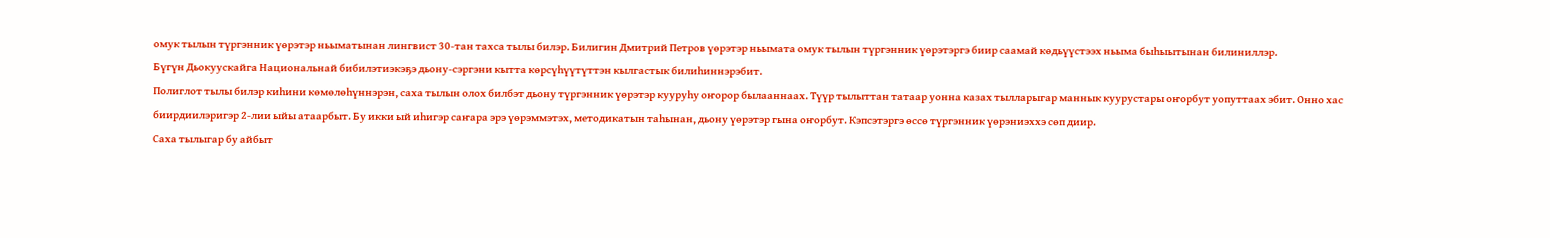омук тылын түргэнник үөрэтэр ньыматынан лингвист 30-тан тахса тылы билэр. Билигин Дмитрий Петров үөрэтэр ньымата омук тылын түргэнник үөрэтэргэ биир саамай көдьүүстээх ньыма быһыытынан билиниллэр.
Бүгүн Дьокуускайга Национальнай бибилэтиэкэҕэ дьону-сэргэни кытта көрсүһүүтүттэн кылгастык билиһиннэрэбит.
Полиглот тылы билэр киһини көмөлөһүннэрэн, саха тылын олох билбэт дьону түргэнник үөрэтэр кууруһу оҥорор былааннаах. Түүр тылыттан татаар уонна казах тылларыгар маннык куурустары оҥорбут уопуттаах эбит. Онно хас биирдиилэригэр 2-лии ыйы атаарбыт. Бу икки ый иһигэр саҥара эрэ үөрэммэтэх, методикатын таһынан, дьону үөрэтэр гына оҥорбут. Кэпсэтэргэ өссө түргэнник үөрэниэххэ сөп диир.
Саха тылыгар бу айбыт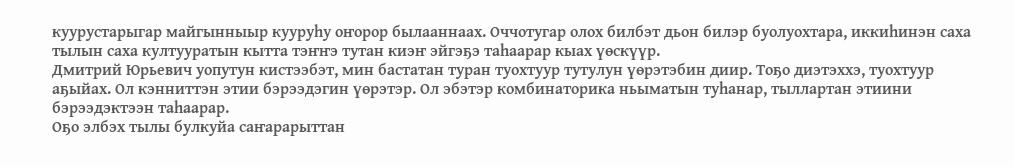куурустарыгар майгынныыр кууруһу оҥорор былааннаах. Оччотугар олох билбэт дьон билэр буолуохтара, иккиһинэн саха тылын саха култууратын кытта тэҥҥэ тутан киэҥ эйгэҕэ таһаарар кыах үөскүүр.
Дмитрий Юрьевич уопутун кистээбэт, мин бастатан туран туохтуур тутулун үөрэтэбин диир. Тоҕо диэтэххэ, туохтуур аҕыйах. Ол кэнниттэн этии бэрээдэгин үөрэтэр. Ол эбэтэр комбинаторика ньыматын туһанар, тыллартан этиини бэрээдэктээн таһаарар.
Оҕо элбэх тылы булкуйа саҥарарыттан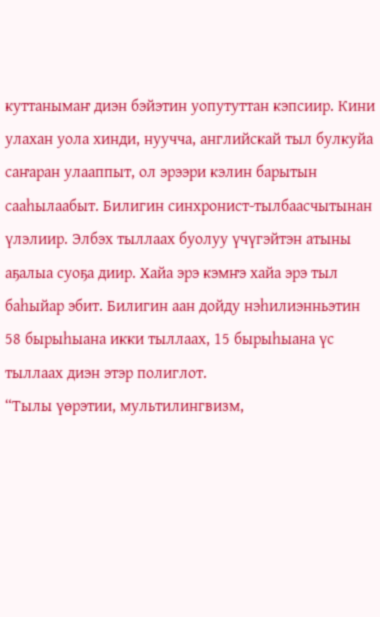куттанымаҥ диэн бэйэтин уопутуттан кэпсиир. Кини улахан уола хинди, нуучча, английскай тыл булкуйа саҥаран улааппыт, ол эрээри кэлин барытын сааһылаабыт. Билигин синхронист-тылбаасчытынан үлэлиир. Элбэх тыллаах буолуу үчүгэйтэн атыны аҕалыа суоҕа диир. Хайа эрэ кэмҥэ хайа эрэ тыл баһыйар эбит. Билигин аан дойду нэһилиэнньэтин 58 бырыһыана икки тыллаах, 15 бырыһыана үс тыллаах диэн этэр полиглот.
“Тылы үөрэтии, мультилингвизм,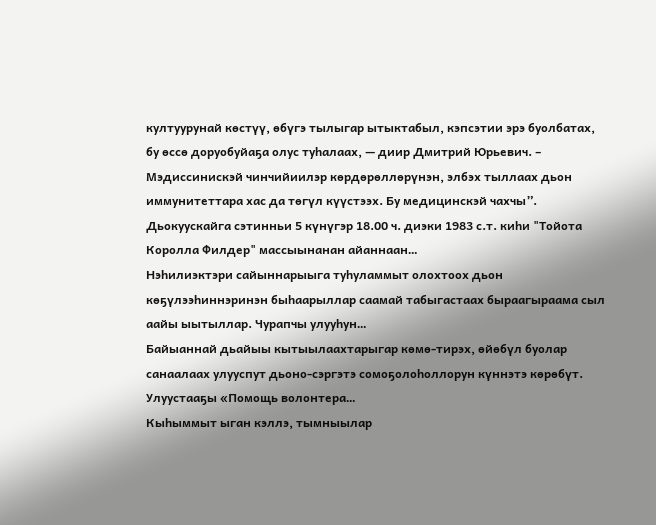култуурунай көстүү, өбүгэ тылыгар ытыктабыл, кэпсэтии эрэ буолбатах, бу өссө доруобуйаҕа олус туһалаах, — диир Дмитрий Юрьевич. – Мэдиссинискэй чинчийиилэр көрдөрөллөрүнэн, элбэх тыллаах дьон иммунитеттара хас да төгүл күүстээх. Бу медицинскэй чахчы”.
Дьокуускайга сэтинньи 5 күнүгэр 18.00 ч. диэки 1983 с.т. киһи "Тойота Королла Филдер" массыынанан айаннаан…
Нэһилиэктэри сайыннарыыга туһуламмыт олохтоох дьон көҕүлээһиннэринэн быһаарыллар саамай табыгастаах быраагыраама сыл аайы ыытыллар. Чурапчы улууһун…
Байыаннай дьайыы кытыылаахтарыгар көмө-тирэх, өйөбүл буолар санаалаах улууспут дьоно-сэргэтэ сомоҕолоһоллорун күннэтэ көрөбүт. Улуустааҕы «Помощь волонтера…
Кыһыммыт ыган кэллэ, тымныылар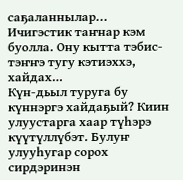саҕаланнылар... Ичигэстик таҥнар кэм буолла. Ону кытта тэбис-тэҥҥэ тугу кэтиэххэ, хайдах…
Күн-дьыл туруга бу күннэргэ хайдаҕый? Киин улуустарга хаар түһэрэ күүтүллүбэт. Булуҥ улууһугар сорох сирдэринэн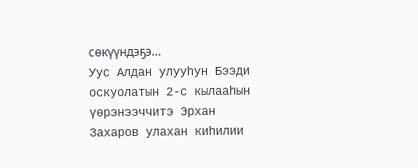сөкүүндэҕэ…
Уус Алдан улууһун Бээди оскуолатын 2-с кылааһын үөрэнээччитэ Эрхан Захаров улахан киһилии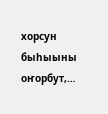хорсун быһыыны оҥорбут,…